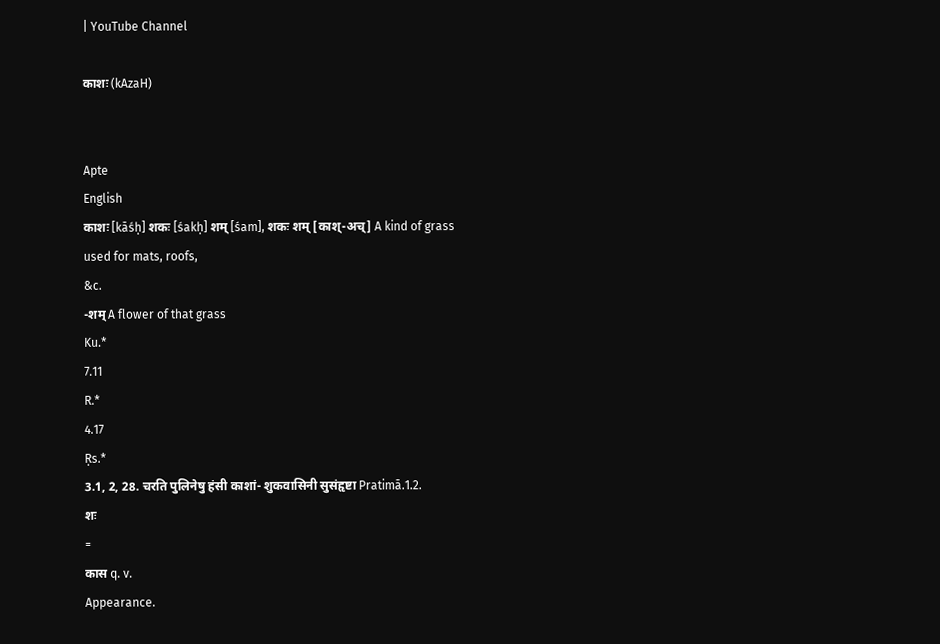| YouTube Channel

काशः (kAzaH)


Apte
English
काशः [kāśḥ] शकः [śakḥ] शम् [śam], शकः शम् [काश्-अच्] A kind of grass used for mats, roofs,
&c.
-शम् A flower of that grass
Ku.*
7.11
R.*
4.17
Ṛs.*
3.1, 2, 28. चरति पुलिनेषु हंसी काशां- शुकवासिनी सुसंहृष्टा Pratimā.1.2.
शः
=
कास q. v.
Appearance.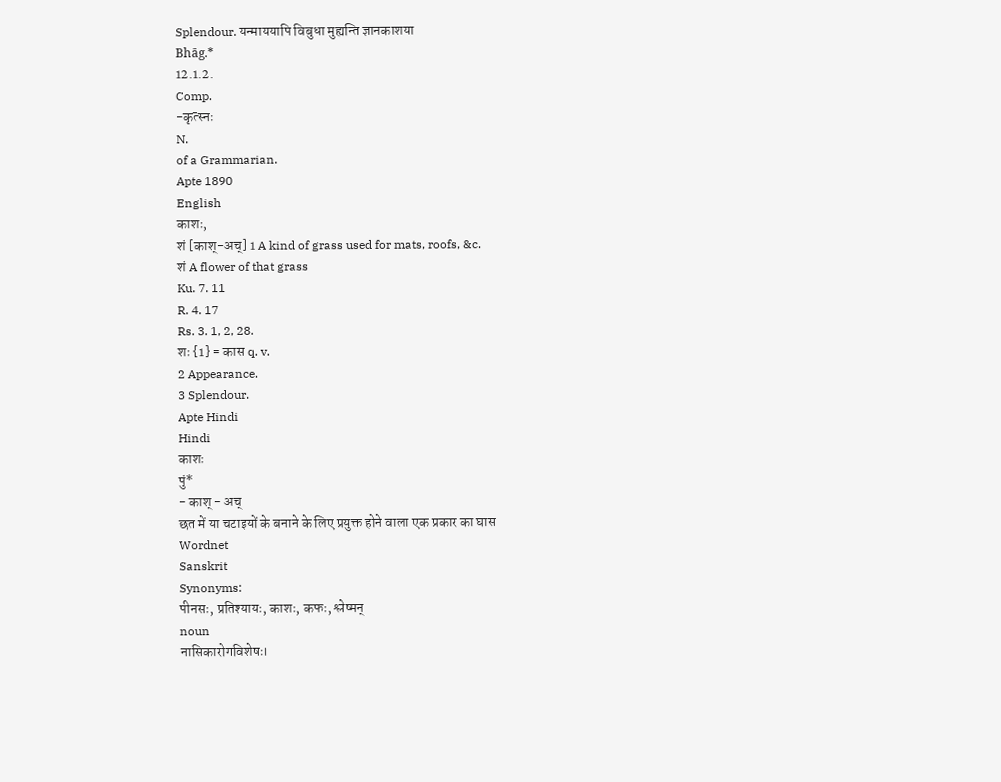Splendour. यन्माययापि विबुधा मुह्यन्ति ज्ञानकाशया
Bhāg.*
12.1.2.
Comp.
-कृत्स्नः
N.
of a Grammarian.
Apte 1890
English
काशः,
शं [काश्-अच्] 1 A kind of grass used for mats, roofs, &c.
शं A flower of that grass
Ku. 7. 11
R. 4. 17
Rs. 3. 1, 2, 28.
शः {1} = कास q. v.
2 Appearance.
3 Splendour.
Apte Hindi
Hindi
काशः
पुं*
- काश् - अच्
छत में या चटाइयों के बनाने के लिए प्रयुक्त होने वाला एक प्रकार का घास
Wordnet
Sanskrit
Synonyms:
पीनसः, प्रतिश्यायः, काशः, कफः, श्लेष्मन्
noun
नासिकारोगविशेषः।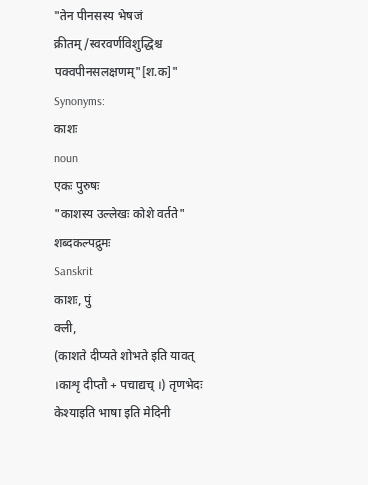"तेन पीनसस्य भेषजं क्रीतम्/स्वरवर्णविशुद्धिश्च पक्वपीनसलक्षणम्"[श.क]"
Synonyms:
काशः
noun
एकः पुरुषः
"काशस्य उल्लेखः कोशे वर्तते"
शब्दकल्पद्रुमः
Sanskrit
काशः, पुं
क्ली,
(काशते दीप्यते शोभते इति यावत् ।काशृ दीप्तौ + पचाद्यच् ।) तृणभेदः केश्याइति भाषा इति मेदिनी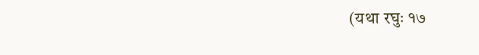(यथा रघुः १७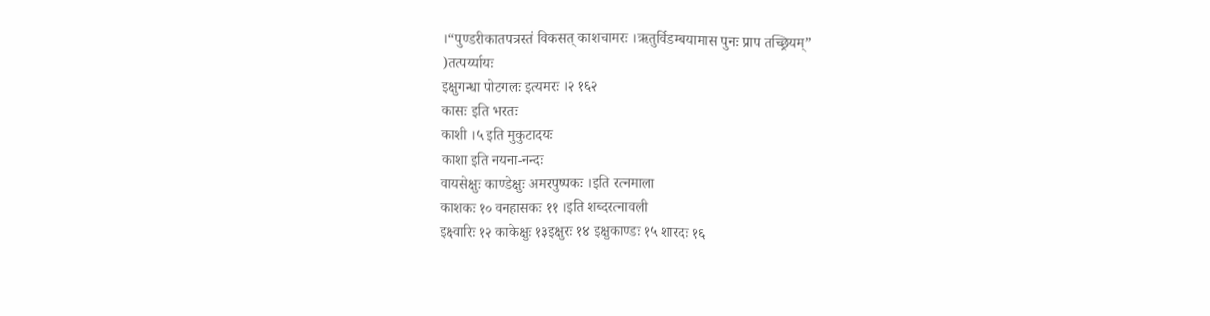।“पुण्डरीकातपत्रस्तं विकसत् काशचामरः ।ऋतुर्विडम्बयामास पुनः प्राप तच्छ्रियम्”
)तत्पर्य्यायः
इक्षुगन्धा पोटगलः इत्यमरः ।२ १६२
कासः इति भरतः
काशी ।५ इति मुकुटादयः
काशा इति नयना-नन्दः
वायसेक्षुः काण्डेक्षुः अमरपुष्पकः ।इति रत्नमाला
काशकः १० वनहासकः ११ ।इति शब्दरत्नावली
इक्ष्वारिः १२ काकेक्षुः १३इक्षुरः १४ इक्षुकाण्डः १५ शारदः १६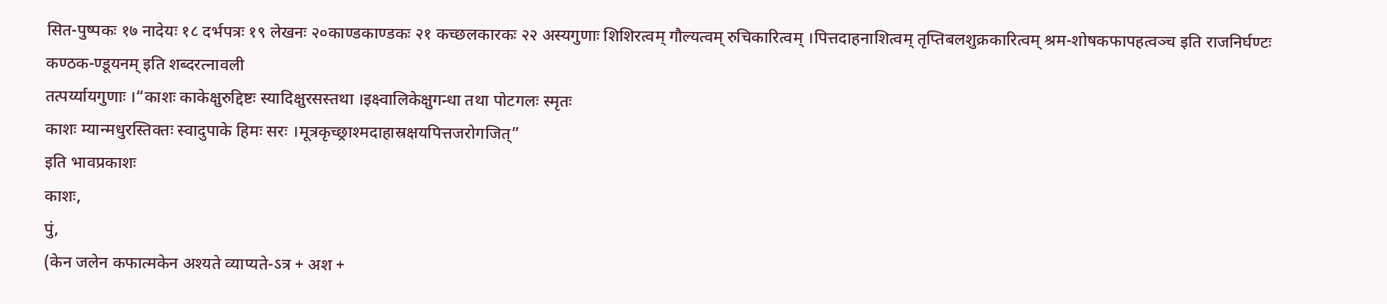सित-पुष्पकः १७ नादेयः १८ दर्भपत्रः १९ लेखनः २०काण्डकाण्डकः २१ कच्छलकारकः २२ अस्यगुणाः शिशिरत्वम् गौल्यत्वम् रुचिकारित्वम् ।पित्तदाहनाशित्वम् तृप्तिबलशुक्रकारित्वम् श्रम-शोषकफापहत्वञ्च इति राजनिर्घण्टः
कण्ठक-ण्डूयनम् इति शब्दरत्नावली
तत्पर्य्यायगुणाः ।“काशः काकेक्षुरुद्दिष्टः स्यादिक्षुरसस्तथा ।इक्ष्वालिकेक्षुगन्धा तथा पोटगलः स्मृतः
काशः म्यान्मधुरस्तिक्तः स्वादुपाके हिमः सरः ।मूत्रकृच्छ्राश्मदाहास्रक्षयपित्तजरोगजित्”
इति भावप्रकाशः
काशः,
पुं,
(केन जलेन कफात्मकेन अश्यते व्याप्यते-ऽत्र + अश +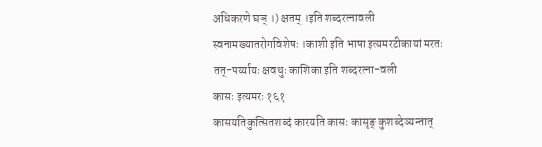अधिकरणे घञ् ।) क्षतम् ।इति शब्दरत्नावली
स्वनामख्यातरोगविशेषः ।काशी इति भाषा इत्यमरटीकायां मरतः
तत्-पर्य्यायः क्षवथुः काशिका इति शब्दरत्ना-वली
कासः इत्यमरः १६१
कासयतिकुत्सितशब्दं कारयति कासः कासृङ् कुशब्देञ्यन्तात्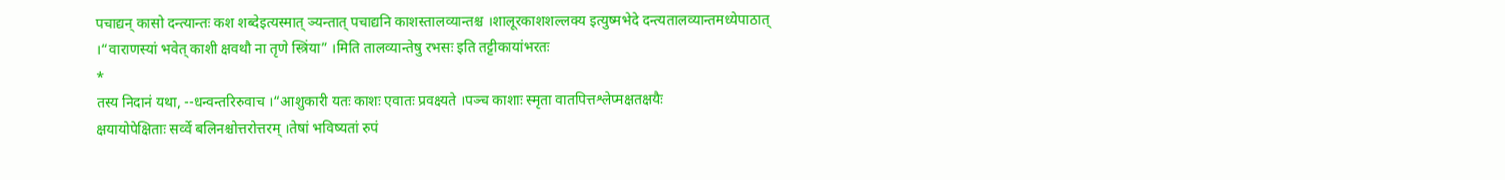पचाद्यन् कासो दन्त्यान्तः कश शब्देइत्यस्मात् ञ्यन्तात् पचाद्यनि काशस्तालव्यान्तश्च ।शालूरकाशशल्लक्य इत्युष्मभेदे दन्त्यतालव्यान्तमध्येपाठात् ।“वाराणस्यां भवेत् काशी क्षवथौ ना तृणे स्त्रिंया” ।मिति तालव्यान्तेषु रभसः इति तट्टीकायांभरतः
*
तस्य निदानं यथा, --धन्वन्तरिरुवाच ।“आशुकारी यतः काशः एवातः प्रवक्ष्यते ।पञ्च काशाः स्मृता वातपित्तश्लेप्मक्षतक्षयैः
क्षयायोपेक्षिताः सर्व्वे बलिनश्चोत्तरोत्तरम् ।तेषां भविष्यतां रुपं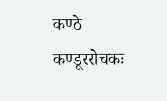कण्ठे कण्डूररोचकः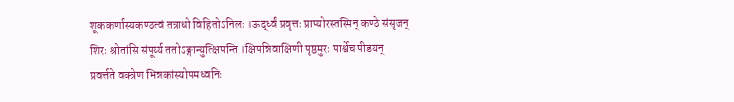शूककर्णास्यकण्ठत्वं तत्राधो विहितोऽनिलः ।ऊर्द्ध्वं प्रवृत्तः प्राप्योरस्तस्मिन् कण्ठे संसृजन्
शिरः श्रोतांसि संपूर्य्य ततोऽङ्गान्युत्क्षिपन्ति ।क्षिपन्निवाक्षिणी पृष्ठमुरः पार्श्वेच पीडयन्
प्रवर्त्तते वक्त्रेण भिन्नकांस्योपमध्वनिः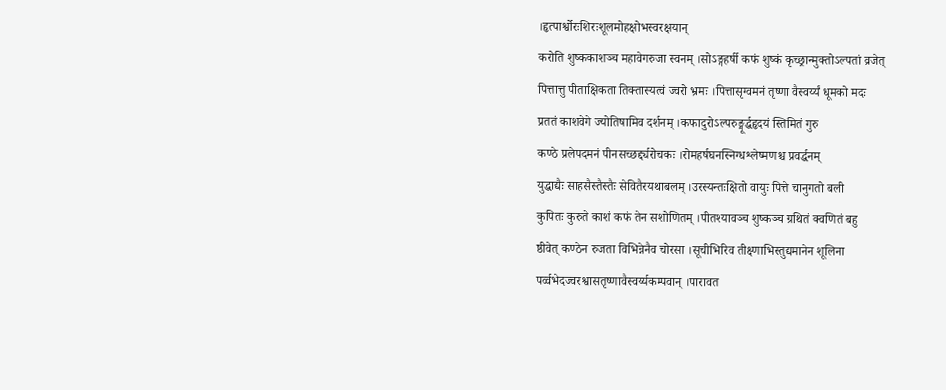।हृत्पार्श्वोरःशिरःशूलमोहक्षोभस्वरक्षयान्
करोति शुष्ककाशञ्च महावेगरुजा स्वनम् ।सोऽङ्गहर्षी कफं शुष्कं कृच्छ्रान्मुक्तोऽल्पतां व्रजेत्
पित्तात्तु पीताक्षिकता तिक्तास्यत्वं ज्वरो भ्रमः ।पित्तासृग्वमनं तृष्णा वैस्वर्य्यं धूमको मदः
प्रततं काशवेगे ज्योतिषामिव दर्शनम् ।कफादुरोऽल्परुङ्मूर्द्धहृदयं स्तिमितं गुरु
कण्ठे प्रलेपदमनं पीनसच्छर्द्द्यरोचकः ।रोमहर्षघनस्निग्धश्लेष्मणश्च प्रवर्द्धनम्
युद्धाद्यैः साहसैस्तैस्तैः सेवितैरयथाबलम् ।उरस्यन्तःक्षितो वायुः पित्ते चानुगतो बली
कुपितः कुरुते काशं कफं तेन सशोणितम् ।पीतश्यावञ्च शुष्कञ्च ग्रथितं क्वणितं बहु
ष्ठीवेत् कण्ठेन रुजता विभिन्नेनैव चोरसा ।सूचीभिरिव तीक्ष्णाभिस्तुद्यमानेन शूलिना
पर्व्वभेदज्वरश्वासतृष्णावैस्वर्य्यकम्पवान् ।पारावत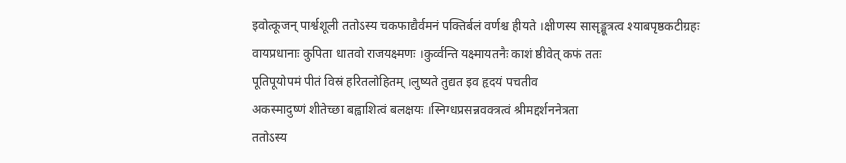इवोत्कूजन् पार्श्वशूली ततोऽस्य चकफाद्यैर्वमनं पक्तिर्बलं वर्णश्च हीयते ।क्षीणस्य सासृङ्मूत्रत्व श्याबपृष्ठकटीग्रहः
वायप्रधानाः कुपिता धातवो राजयक्ष्मणः ।कुर्व्वन्ति यक्ष्मायतनैः काशं ष्ठीवेत् कफं ततः
पूतिपूयोपमं पीतं विस्रं हरितलोहितम् ।लुष्यते तुद्यत इव हृदयं पचतीव
अकस्मादुष्णं शीतेच्छा बह्वाशित्वं बलक्षयः ।स्निग्धप्रसन्नवक्त्रत्वं श्रीमद्दर्शननेत्रता
ततोऽस्य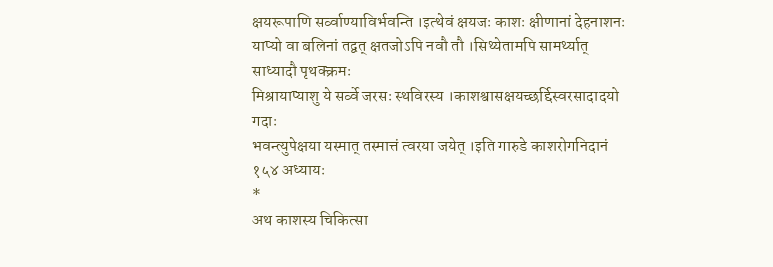क्षयरूपाणि सर्व्वाण्याविर्भवन्ति ।इत्थेवं क्षयजः काशः क्षीणानां देहनाशनः
याप्यो वा बलिनां तद्वत् क्षतजोऽपि नवौ तौ ।सिथ्येतामपि सामर्थ्यात् साध्यादौ पृथक्क्रमः
मिश्रायाप्याशु ये सर्व्वे जरसः स्थविरस्य ।काशश्वासक्षयच्छर्द्दिस्वरसादादयो गदाः
भवन्त्युपेक्षया यस्मात् तस्मात्तं त्वरया जयेत् ।इति गारुडे काशरोगनिदानं १५४ अध्यायः
*
अथ काशस्य चिकित्सा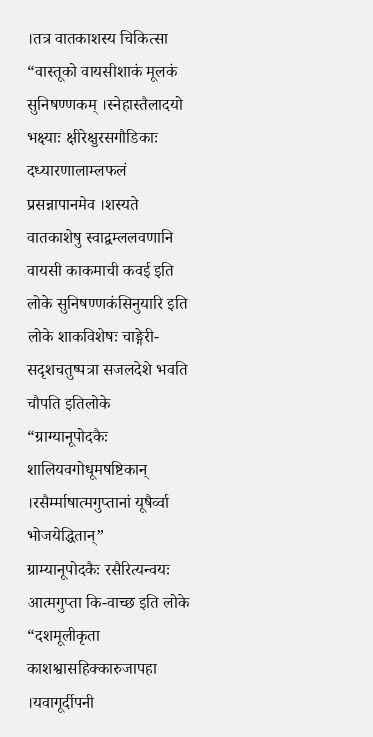।तत्र वातकाशस्य चिकित्सा
“वास्तूको वायसीशाकं मूलकं सुनिषण्णकम् ।स्नेहास्तैलादयो भक्ष्याः क्षीरेक्षुरसगौडिकाः
दध्यारणालाम्लफलं प्रसन्नापानमेव ।शस्यते वातकाशेषु स्वाद्वम्ललवणानि
वायसी काकमाची कवई इति लोके सुनिषण्णकंसिनुयारि इति लोके शाकविशेषः चाङ्गेरी-सदृशचतुष्पत्रा सजलदेशे भवति चौपति इतिलोके
“ग्राग्यानूपोदकैः शालियवगोधूमषष्टिकान् ।रसैर्म्माषात्मगुप्तानां यूषैर्व्वा भोजयेद्धितान्”
ग्राम्यानूपोदकैः रसैरित्यन्वयः आत्मगुप्ता कि-वाच्छ इति लोके
“दशमूलीकृता काशश्वासहिक्कारुजापहा ।यवागूर्दीपनी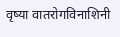वृष्या वातरोगविनाशिनी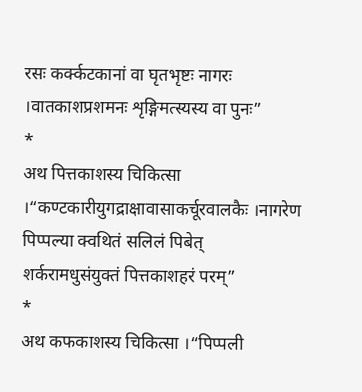रसः कर्क्कटकानां वा घृतभृष्टः नागरः ।वातकाशप्रशमनः शृङ्गिमत्स्यस्य वा पुनः”
*
अथ पित्तकाशस्य चिकित्सा ।“कण्टकारीयुगद्राक्षावासाकर्चूरवालकैः ।नागरेण पिप्पल्या क्वथितं सलिलं पिबेत्
शर्करामधुसंयुक्तं पित्तकाशहरं परम्”
*
अथ कफकाशस्य चिकित्सा ।“पिप्पली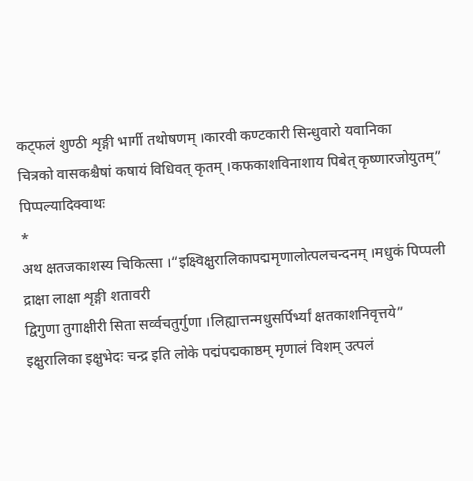कट्फलं शुण्ठी शृङ्गी भार्गी तथोषणम् ।कारवी कण्टकारी सिन्धुवारो यवानिका
चित्रको वासकश्चैषां कषायं विधिवत् कृतम् ।कफकाशविनाशाय पिबेत् कृष्णारजोयुतम्”
पिप्पल्यादिक्वाथः
*
अथ क्षतजकाशस्य चिकित्सा ।“इक्ष्विक्षुरालिकापद्ममृणालोत्पलचन्दनम् ।मधुकं पिप्पली द्राक्षा लाक्षा शृङ्गी शतावरी
द्विगुणा तुगाक्षीरी सिता सर्व्वचतुर्गुणा ।लिह्यात्तन्मधुसर्पिर्भ्यां क्षतकाशनिवृत्तये”
इक्षुरालिका इक्षुभेदः चन्द्र इति लोके पद्मंपद्मकाष्ठम् मृणालं विशम् उत्पलं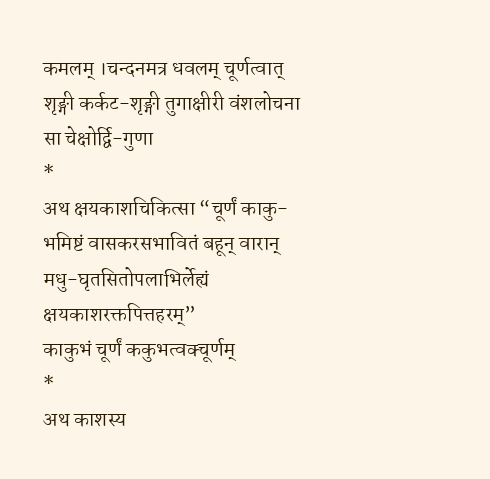कमलम् ।चन्दनमत्र धवलम् चूर्णत्वात् शृङ्गी कर्कट-शृङ्गी तुगाक्षीरी वंशलोचना सा चेक्षोर्द्वि-गुणा
*
अथ क्षयकाशचिकित्सा “चूर्णं काकु-भमिष्टं वासकरसभावितं बहून् वारान् मधु-घृतसितोपलाभिर्लेह्यं क्षयकाशरक्तपित्तहरम्”
काकुभं चूर्णं ककुभत्वक्चूर्णम्
*
अथ काशस्य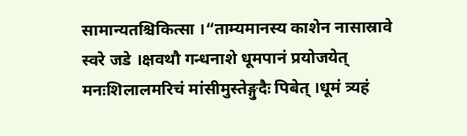सामान्यतश्चिकित्सा ।“ताम्यमानस्य काशेन नासास्रावे स्वरे जडे ।क्षवथौ गन्धनाशे धूमपानं प्रयोजयेत्
मनःशिलालमरिचं मांसीमुस्तेङ्गुदैः पिबेत् ।धूमं त्र्यहं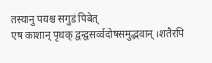तस्यानु पयश्च सगुडं पिबेत्
एष काशान् पृथक् द्वन्द्वसर्व्वदोषसमुद्भवान् ।शतैरपि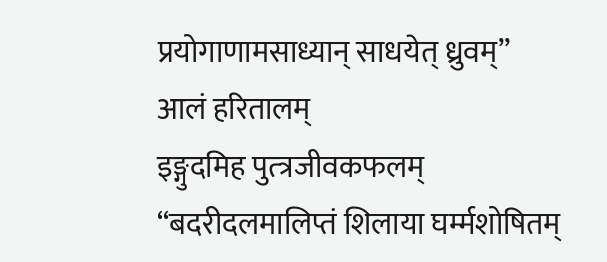प्रयोगाणामसाध्यान् साधयेत् ध्रुवम्”
आलं हरितालम्
इङ्गुदमिह पुत्त्रजीवकफलम्
“बदरीदलमालिप्तं शिलाया घर्म्मशोषितम्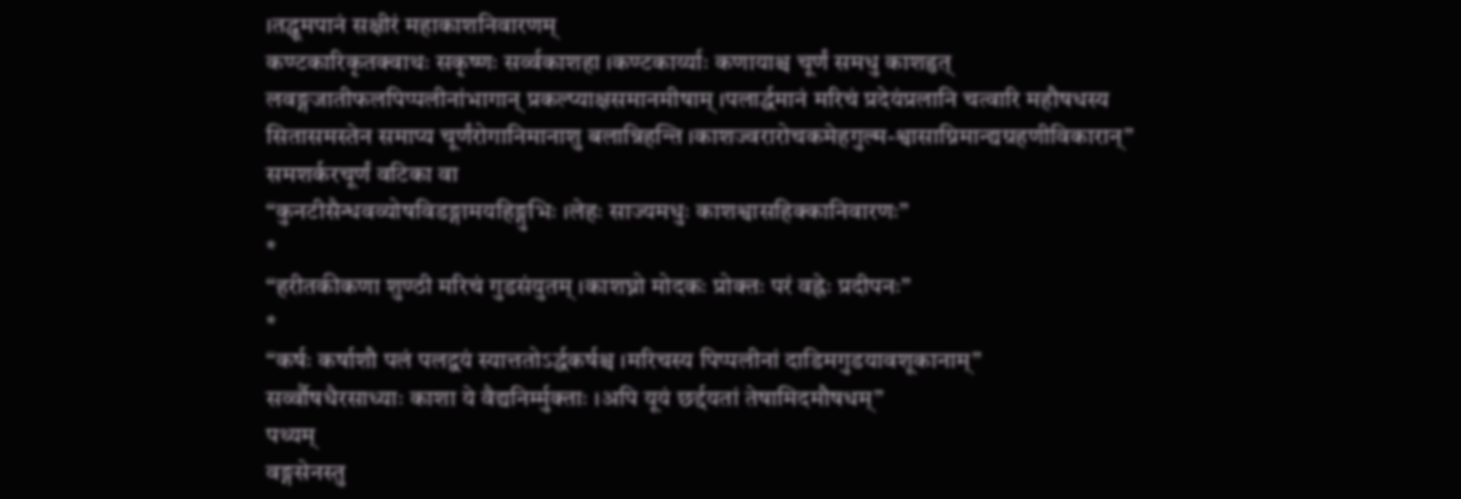।तद्धूमपानं सक्षीरं महाकाशनिवारणम्
कण्टकारिकृतक्वाथः सकृष्णः सर्व्वकाशहा ।कण्टकार्य्याः कणायाश्च चूर्णं समधु काशहृत्
लवङ्गजातीफलपिप्पलीनांभागान् प्रकल्प्याक्षसमानमीषाम् ।पलार्द्धमानं मरिचं प्रदेयंप्रलानि चत्वारि महौषधस्य
सितासमस्तेन समाप्य चूर्णंरोगानिमानाशु बलान्निहन्ति ।काशज्वरारोचकमेहगुल्म-श्वासाग्निमान्द्यग्रहणीविकारान्”
समशर्करचूर्णं वटिका वा
“कुनटीसैन्धवव्योषविडङ्गामयहिङ्गुभिः ।लेहः साज्यमधुः काशश्वासहिक्कानिवारणः”
*
“हरीतकीकणा शुण्ठी मरिचं गुडसंयुतम् ।काशघ्नो मोदकः प्रोक्तः परं वह्नेः प्रदीपनः”
*
“कर्षः कर्षाशौ पलं पलद्वयं स्यात्ततोऽर्द्धकर्षश्च ।मरिचस्य पिप्पलीनां दाडिमगुडयावशूकानाम्”
सर्व्वौषधैरसाध्याः काशा ये वैद्यनिर्म्मुक्ताः ।अपि यूयं छर्द्दयतां तेषामिदमौषधम्”
पथ्यम्
वङ्गसेनस्तु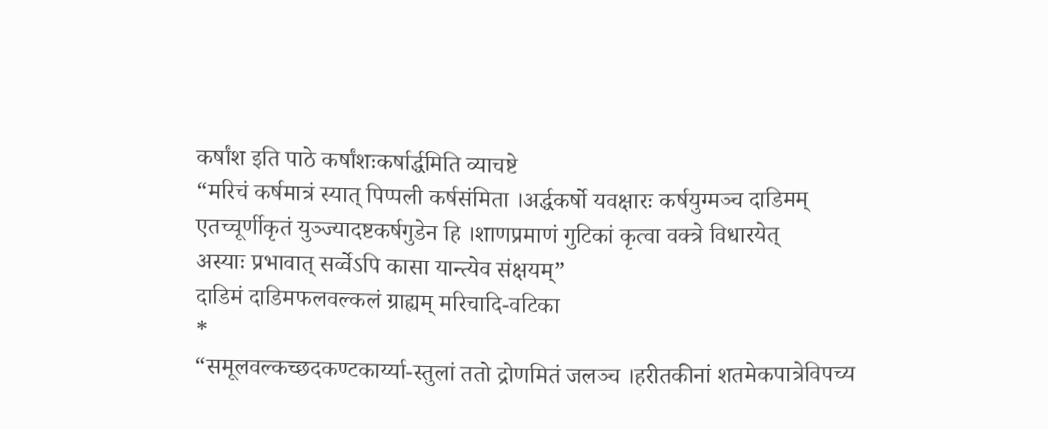कर्षांश इति पाठे कर्षांशःकर्षार्द्धमिति व्याचष्टे
“मरिचं कर्षमात्रं स्यात् पिप्पली कर्षसंमिता ।अर्द्धकर्षो यवक्षारः कर्षयुग्मञ्च दाडिमम्
एतच्चूर्णीकृतं युञ्ज्यादष्टकर्षगुडेन हि ।शाणप्रमाणं गुटिकां कृत्वा वक्त्रे विधारयेत्
अस्याः प्रभावात् सर्व्वेऽपि कासा यान्त्येव संक्षयम्”
दाडिमं दाडिमफलवल्कलं ग्राह्यम् मरिचादि-वटिका
*
“समूलवल्कच्छदकण्टकार्य्या-स्तुलां ततो द्रोणमितं जलञ्च ।हरीतकीनां शतमेकपात्रेविपच्य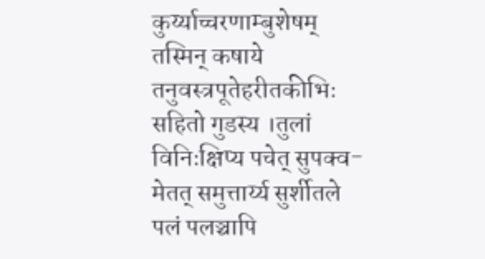कुर्य्याच्चरणाम्बुशेषम्
तस्मिन् कषाये तनुवस्त्रपूतेहरीतकीभिः सहितो गुडस्य ।तुलां विनिःक्षिप्य पचेत् सुपक्व-मेतत् समुत्तार्य्य सुर्शीतले
पलं पलञ्चापि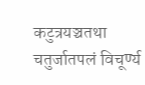कटुत्रयञ्चतथा चतुर्जातपलं विचूर्ण्य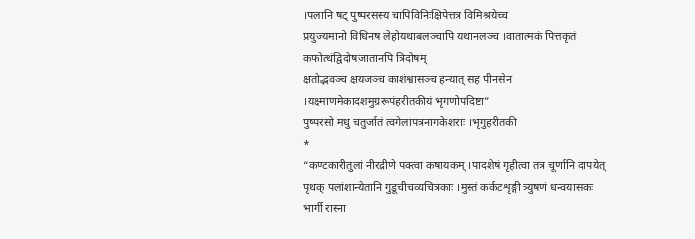।पलानि षट् पुष्परसस्य चापिविनिःक्षिपेत्तत्र विमिश्रयेच्च
प्रयुज्यमानो विधिनष लेहोयथाबलञ्चापि यथानलञ्च ।वातात्मकं पित्तकृतं कफोत्थंद्विदोषजातानपि त्रिदोषम्
क्षतोद्भवञ्च क्षयजञ्च काशंश्वासञ्च हन्यात् सह पीनसेन ।यक्ष्माणमेकादशमुग्ररूपंहरीतकीयं भृगणोपदिष्टा”
पुष्परसो मधु चतुर्जातं त्वगेलापत्रनागकेशराः ।भृगुहरीतकी
*
“कण्टकारीतुलां नीरद्रीणे पक्त्वा कषायकम् ।पादशेषं गृहीत्वा तत्र चूर्णानि दापयेत्
पृथक् पलांशान्येतानि गुडूचीचव्यचित्रकाः ।मुस्तं कर्कटशृङ्गी त्र्युषणं धन्वयासकः
भार्गी रास्ना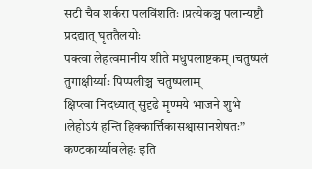सटी चैव शर्करा पलविंशतिः ।प्रत्येकञ्च पलान्यष्टौ प्रदद्यात् घृततैलयोः
पक्त्वा लेहत्वमानीय शीते मधुपलाष्टकम् ।चतुष्पलं तुगाक्षीर्य्याः पिप्पलीञ्च चतुष्पलाम्
क्षिप्त्वा निदध्यात् सुदृढे मृण्मये भाजने शुभे ।लेहोऽयं हन्ति हिक्कार्त्तिकासश्वासानशेषतः”
कण्टकार्य्यावलेहः इति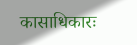कासाधिकारः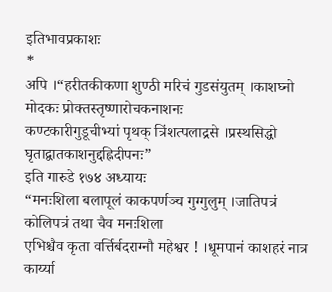इतिभावप्रकाशः
*
अपि ।“हरीतकीकणा शुण्ठी मरिचं गुडसंयुतम् ।काशघ्नो मोदकः प्रोक्तस्तृष्णारोचकनाशनः
कण्टकारीगुडूचीभ्यां पृथक् त्रिंशत्पलाद्रसे ।प्रस्थसिद्धो घृताद्वातकाशनुद्दह्निदीपनः”
इति गारुडे १७४ अध्यायः
“मनःशिला बलापूलं काकपर्णञ्च गुग्गुलुम् ।जातिपत्रं कोलिपत्रं तथा चैव मनःशिला
एभिश्चैव कृता वर्त्तिर्बदराग्नौ महेश्वर ! ।धूमपानं काशहरं नात्र कार्य्या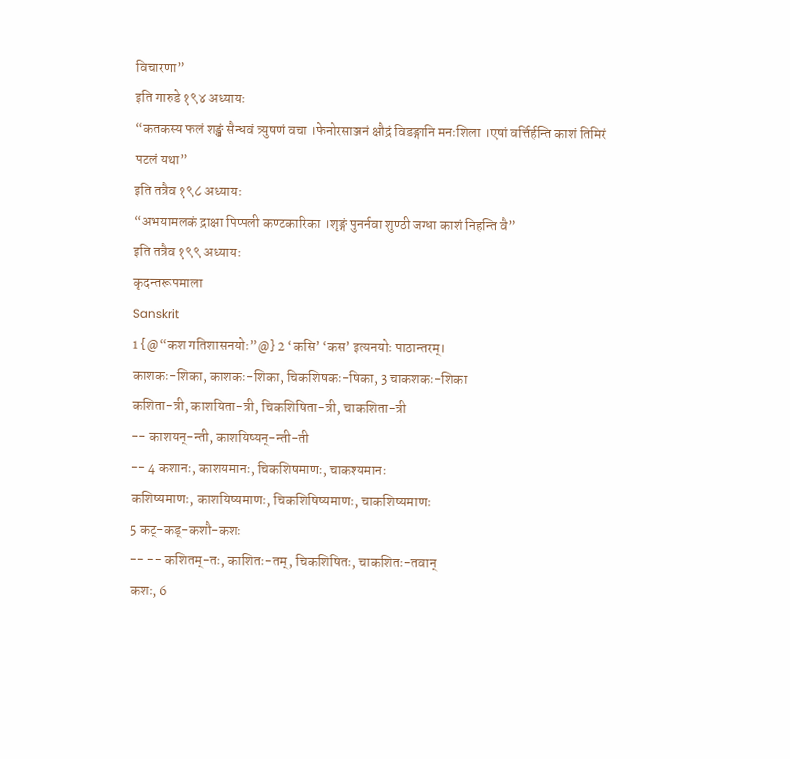विचारणा”
इति गारुडे १९४ अध्यायः
“कतकस्य फलं शङ्खं सैन्धवं त्र्युषणं वचा ।फेनोरसाञ्जनं क्षौद्रं विडङ्गानि मनःशिला ।एषां वर्त्तिर्हन्ति काशं तिमिरं पटलं यथा”
इति तत्रैव १९८ अध्यायः
“अभयामलकं द्राक्षा पिप्पली कण्टकारिका ।शृङ्गं पुनर्नवा शुण्ठी जग्धा काशं निहन्ति वै”
इति तत्रैव १९९ अध्यायः
कृदन्तरूपमाला
Sanskrit
1 {@“कश गतिशासनयोः”@} 2 ‘कसि’ ‘कस’ इत्यनयोः पाठान्तरम्।
काशकः-शिका, काशकः-शिका, चिकशिषकः-षिका, 3 चाकशकः-शिका
कशिता-त्री, काशयिता-त्री, चिकशिषिता-त्री, चाकशिता-त्री
-- काशयन्-न्ती, काशयिष्यन्-न्ती-ती
-- 4 कशानः, काशयमानः, चिकशिषमाणः, चाकश्यमानः
कशिष्यमाणः, काशयिष्यमाणः, चिकशिषिष्यमाणः, चाकशिष्यमाणः
5 कट्-कड्-कशौ-कशः
-- -- कशितम्-तः, काशितः-तम्, चिकशिषितः, चाकशितः-तवान्
कशः, 6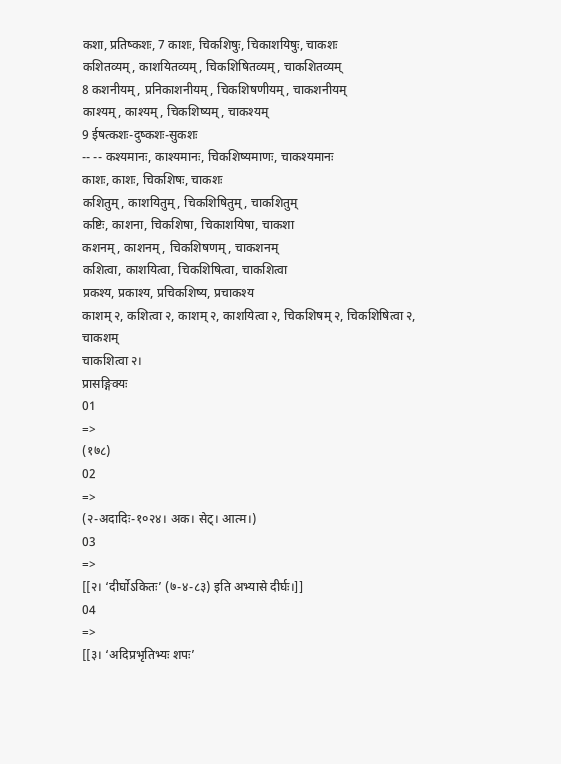कशा, प्रतिष्कशः, 7 काशः, चिकशिषुः, चिकाशयिषुः, चाकशः
कशितव्यम्, काशयितव्यम्, चिकशिषितव्यम्, चाकशितव्यम्
8 कशनीयम्, प्रनिकाशनीयम्, चिकशिषणीयम्, चाकशनीयम्
काश्यम्, काश्यम्, चिकशिष्यम्, चाकश्यम्
9 ईषत्कशः-दुष्कशः-सुकशः
-- -- कश्यमानः, काश्यमानः, चिकशिष्यमाणः, चाकश्यमानः
काशः, काशः, चिकशिषः, चाकशः
कशितुम्, काशयितुम्, चिकशिषितुम्, चाकशितुम्
कष्टिः, काशना, चिकशिषा, चिकाशयिषा, चाकशा
कशनम्, काशनम्, चिकशिषणम्, चाकशनम्
कशित्वा, काशयित्वा, चिकशिषित्वा, चाकशित्वा
प्रकश्य, प्रकाश्य, प्रचिकशिष्य, प्रचाकश्य
काशम् २, कशित्वा २, काशम् २, काशयित्वा २, चिकशिषम् २, चिकशिषित्वा २, चाकशम्
चाकशित्वा २।
प्रासङ्गिक्यः
01
=>
(१७८)
02
=>
(२-अदादिः-१०२४। अक। सेट्। आत्म।)
03
=>
[[२। ‘दीर्घोऽकितः’ (७-४-८३) इति अभ्यासे दीर्घः।]]
04
=>
[[३। ‘अदिप्रभृतिभ्यः शपः’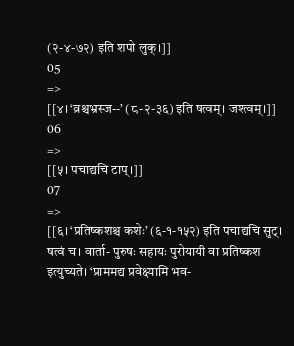(२-४-७२) इति शपो लुक्।]]
05
=>
[[४। ‘व्रश्चभ्रस्ज--’ (८-२-३६) इति षत्वम्। जश्त्वम्।]]
06
=>
[[५। पचाद्यचि टाप्।]]
07
=>
[[६। ‘प्रतिष्कशश्च कशेः’ (६-१-१५२) इति पचाद्यचि सुट्। षत्वं च। वार्ता- पुरुषः सहायः पुरोयायी वा प्रतिष्कश इत्युच्यते। ‘प्राममद्य प्रवेक्ष्यामि भव-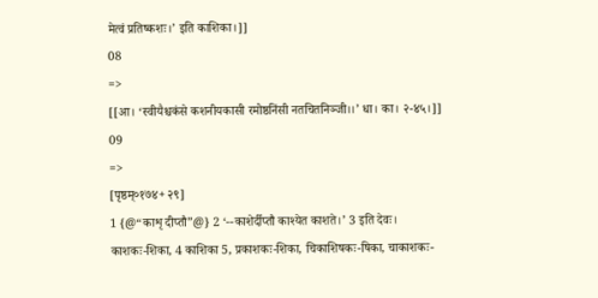मेत्वं प्रतिष्कशः।’ इति काशिका।]]
08
=>
[[आ। ‘स्वीयैश्चकंसे कशनीयकासी रमोष्ठनिंसी नतचितनिञ्जी।।’ धा। का। २-४५।]]
09
=>
[पृष्ठम्०१७४+ २९]
1 {@“काशृ दीप्तौ”@} 2 ‘--काशेर्दीप्तौ काश्येत काशते।’ 3 इति देवः।
काशकः-शिका, 4 काशिका 5, प्रकाशकः-शिका, चिकाशिषकः-षिका, चाकाशकः-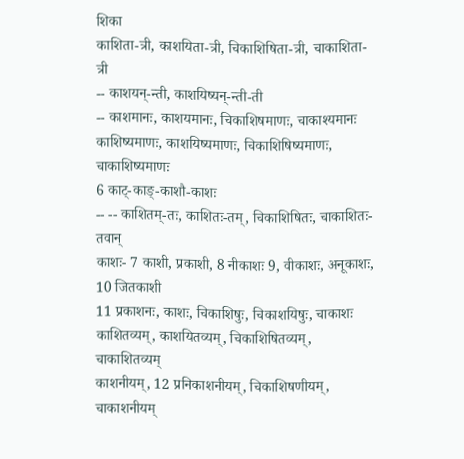शिका
काशिता-त्री, काशयिता-त्री, चिकाशिषिता-त्री, चाकाशिता-त्री
-- काशयन्-न्ती, काशयिष्यन्-न्ती-ती
-- काशमानः, काशयमानः, चिकाशिषमाणः, चाकाश्यमानः
काशिष्यमाणः, काशयिष्यमाणः, चिकाशिषिष्यमाणः, चाकाशिष्यमाणः
6 काट्-काङ्-काशौ-काशः
-- -- काशितम्-तः, काशितः-तम्, चिकाशिषितः, चाकाशितः-तवान्
काशः- 7 काशी, प्रकाशी, 8 नीकाशः 9, वीकाशः, अनूकाशः, 10 जितकाशी
11 प्रकाशनः, काशः, चिकाशिषुः, चिकाशयिषुः, चाकाशः
काशितव्यम्, काशयितव्यम्, चिकाशिषितव्यम्, चाकाशितव्यम्
काशनीयम्, 12 प्रनिकाशनीयम्, चिकाशिषणीयम्, चाकाशनीयम्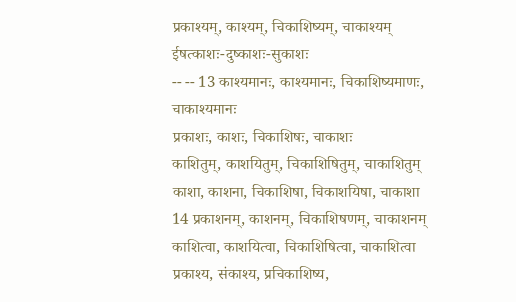प्रकाश्यम्, काश्यम्, चिकाशिष्यम्, चाकाश्यम्
ईषत्काशः-दुष्काशः-सुकाशः
-- -- 13 काश्यमानः, काश्यमानः, चिकाशिष्यमाणः, चाकाश्यमानः
प्रकाशः, काशः, चिकाशिषः, चाकाशः
काशितुम्, काशयितुम्, चिकाशिषितुम्, चाकाशितुम्
काशा, काशना, चिकाशिषा, चिकाशयिषा, चाकाशा
14 प्रकाशनम्, काशनम्, चिकाशिषणम्, चाकाशनम्
काशित्वा, काशयित्वा, चिकाशिषित्वा, चाकाशित्वा
प्रकाश्य, संकाश्य, प्रचिकाशिष्य,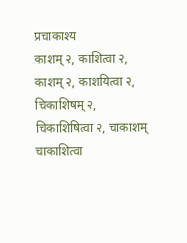प्रचाकाश्य
काशम् २, काशित्वा २, काशम् २, काशयित्वा २, चिकाशिषम् २, चिकाशिषित्वा २, चाकाशम्
चाकाशित्वा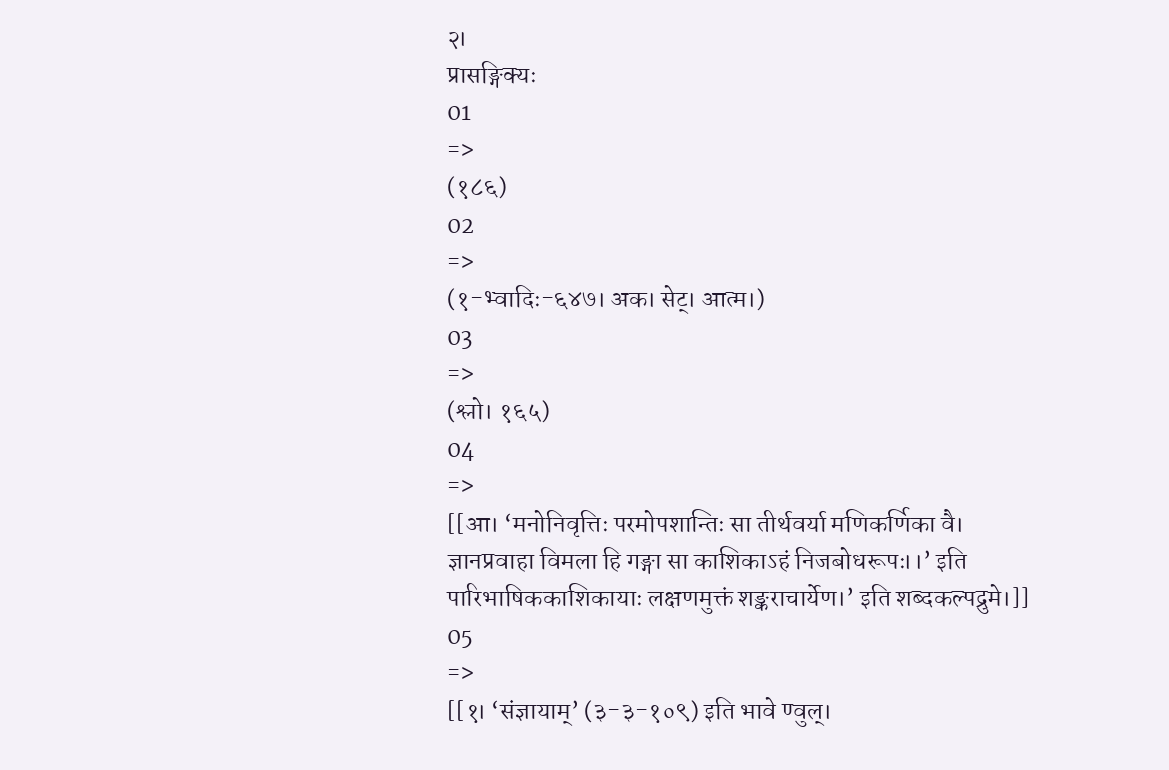२।
प्रासङ्गिक्यः
01
=>
(१८६)
02
=>
(१-भ्वादिः-६४७। अक। सेट्। आत्म।)
03
=>
(श्लो। १६५)
04
=>
[[आ। ‘मनोनिवृत्तिः परमोपशान्तिः सा तीर्थवर्या मणिकर्णिका वै। ज्ञानप्रवाहा विमला हि गङ्गा सा काशिकाऽहं निजबोधरूपः।।’ इति पारिभाषिककाशिकायाः लक्षणमुक्तं शङ्कराचार्येण।’ इति शब्दकल्पद्रुमे।]]
05
=>
[[१। ‘संज्ञायाम्’ (३-३-१०९) इति भावे ण्वुल्।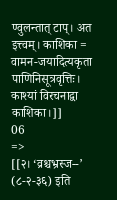ण्वुलन्तात् टाप्। अत इत्त्वम्। काशिका = वामन-जयादित्यकृता पाणिनिसूत्रवृत्तिः। काश्यां विरचनाद्वा काशिका।]]
06
=>
[[२। ‘व्रश्चभ्रस्ज--’ (८-२-३६) इति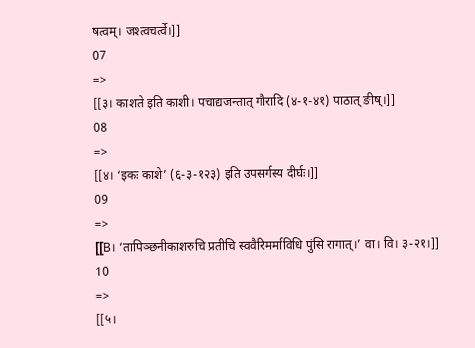षत्वम्। जश्त्वचर्त्वे।]]
07
=>
[[३। काशते इति काशी। पचाद्यजन्तात् गौरादि (४-१-४१) पाठात् ङीष्।]]
08
=>
[[४। ‘इकः काशे’ (६-३-१२३) इति उपसर्गस्य दीर्घः।]]
09
=>
[[B। ‘तापिञ्छनीकाशरुचि प्रतीचि स्ववैरिमर्माविधि पुंसि रागात्।’ वा। वि। ३-२१।]]
10
=>
[[५।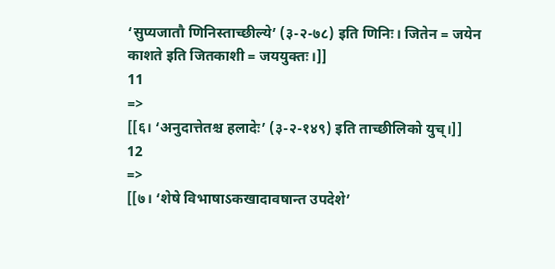‘सुप्यजातौ णिनिस्ताच्छील्ये’ (३-२-७८) इति णिनिः। जितेन = जयेन काशते इति जितकाशी = जययुक्तः।]]
11
=>
[[६। ‘अनुदात्तेतश्च हलादेः’ (३-२-१४९) इति ताच्छीलिको युच्।]]
12
=>
[[७। ‘शेषे विभाषाऽकखादावषान्त उपदेशे’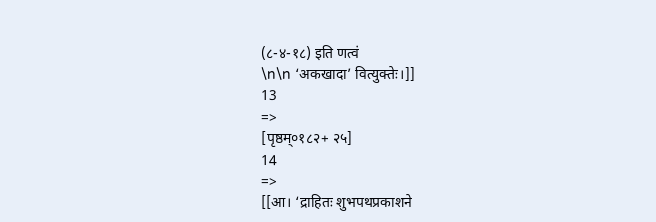(८-४-१८) इति णत्वं
\n\n ‘अकखादा’ वित्युक्तेः।]]
13
=>
[पृष्ठम्०१८२+ २५]
14
=>
[[आ। ‘द्राहितः शुभपथप्रकाशने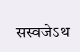सस्वजेऽथ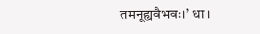तमनूह्यवैभवः।’ धा।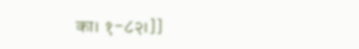का। १-८२।]]